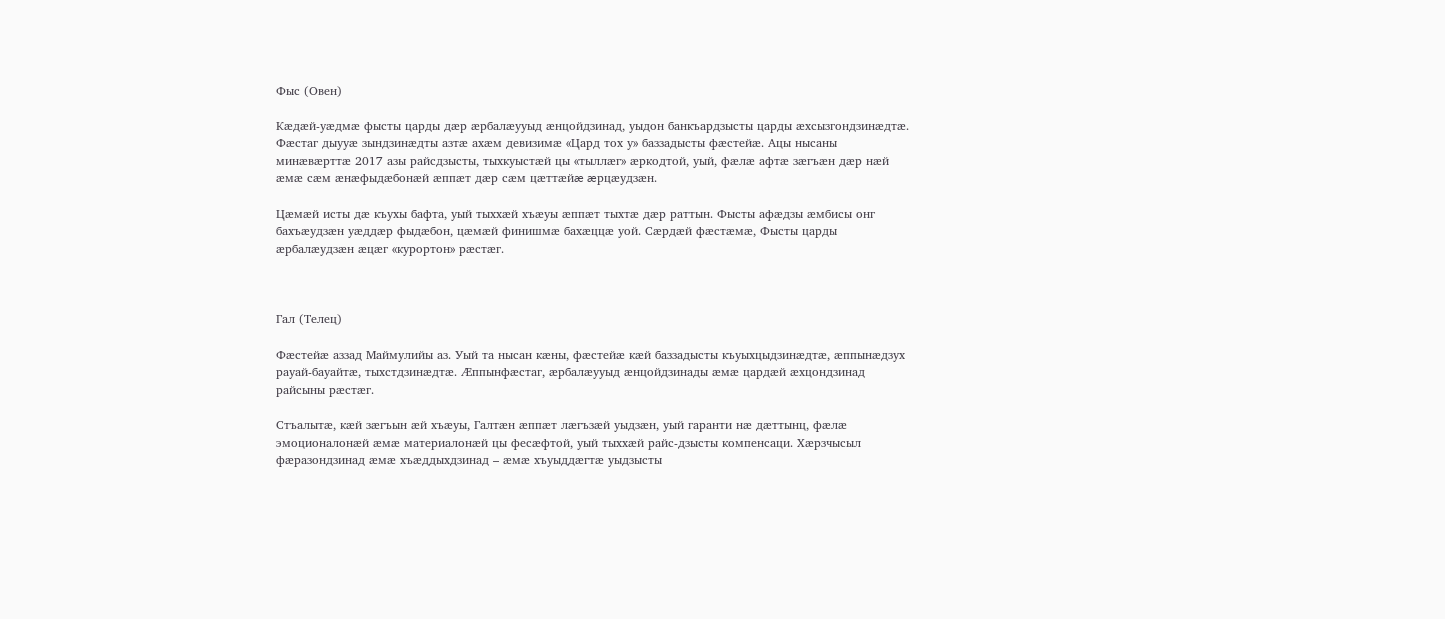Фыс (Овен)

Кæдæй-уæдмæ фысты царды дæр æрбалæууыд æнцойдзинад, уыдон банкъардзысты царды æхсызгондзинæдтæ. Фæстаг дыууæ зындзинæдты азтæ ахæм девизимæ «Цард тох у» баззадысты фæстейæ. Ацы нысаны минæвæрттæ 2017 азы райсдзысты, тыхкуыстæй цы «тыллæг» æркодтой, уый, фæлæ афтæ зæгъæн дæр нæй æмæ сæм æнæфыдæбонæй æппæт дæр сæм цæттæйæ æрцæудзæн.

Цæмæй исты дæ къухы бафта, уый тыххæй хъæуы æппæт тыхтæ дæр раттын. Фысты афæдзы æмбисы онг бахъæудзæн уæддæр фыдæбон, цæмæй финишмæ бахæццæ уой. Сæрдæй фæстæмæ, Фысты царды æрбалæудзæн æцæг «курортон» рæстæг.



Гал (Телец)

Фæстейæ аззад Маймулийы аз. Уый та нысан кæны, фæстейæ кæй баззадысты къуыхцыдзинæдтæ, æппынæдзух рауай-бауайтæ, тыхстдзинæдтæ. Æппынфæстаг, æрбалæууыд æнцойдзинады æмæ цардæй æхцондзинад райсыны рæстæг.

Стъалытæ, кæй зæгъын æй хъæуы, Галтæн æппæт лæгъзæй уыдзæн, уый гаранти нæ дæттынц, фæлæ эмоционалонæй æмæ материалонæй цы фесæфтой, уый тыххæй райс-дзысты компенсаци. Хæрзчысыл фæразондзинад æмæ хъæддыхдзинад – æмæ хъуыддæгтæ уыдзысты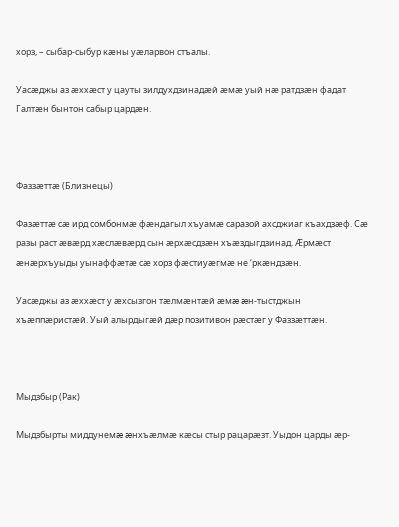хорз, – сыбар-сыбур кæны уæларвон стъалы.

Уасæджы аз æххæст у цауты зилдухдзинадæй æмæ уый нæ ратдзæн фадат Галтæн бынтон сабыр цардæн.



Фаззæттæ (Близнецы)

Фазæттæ сæ ирд сомбонмæ фæндагыл хъуамæ саразой ахсджиаг къахдзæф. Сæ разы раст æвæрд хæслæвæрд сын æрхæсдзæн хъæздыгдзинад. Æрмæст æнæрхъуыды уынаффæтæ сæ хорз фæстиуæгмæ не ‘ркæндзæн.

Уасæджы аз æххæст у æхсызгон тæлмæнтæй æмæ æн-тыстджын хъæппæристæй. Уый алырдыгæй дæр позитивон рæстæг у Фаззæттæн.



Мыдзбыр (Рак)

Мыдзбырты миддунемæ æнхъæлмæ кæсы стыр рацарæзт. Уыдон царды æр-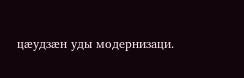цæудзæн уды модернизаци.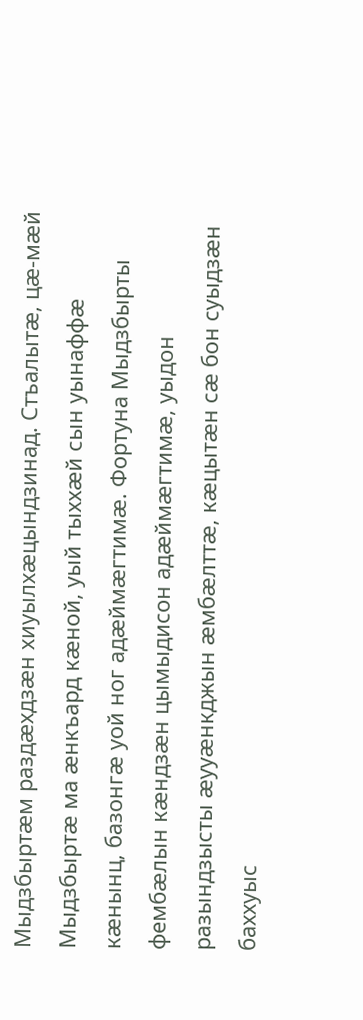Мыдзбыртæм раздæхдзæн хиуылхæцындзинад. Стъалытæ, цæ-мæй Мыдзбыртæ ма æнкъард кæной, уый тыххæй сын уынаффæ кæнынц, базонгæ уой ног адæймæгтимæ. Фортуна Мыдзбырты фембæлын кæндзæн цымыдисон адæймæгтимæ, уыдон разындзысты æууæнкджын æмбæлттæ, кæцытæн сæ бон суыдзæн баххуыс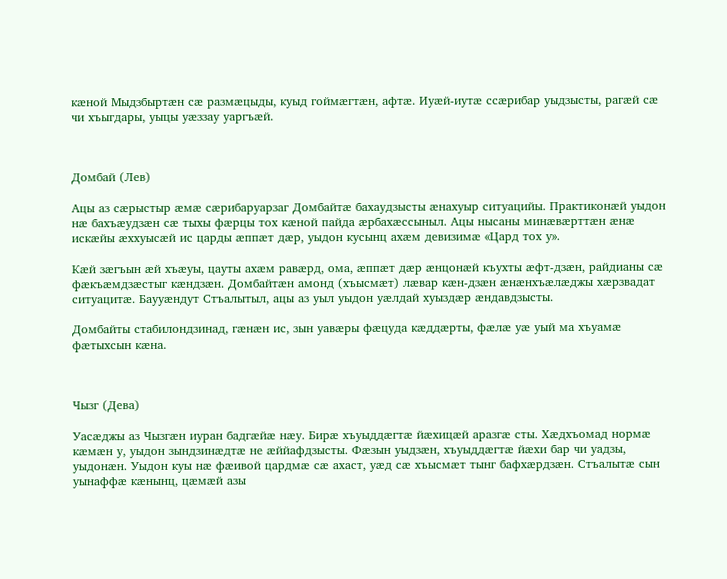кæной Мыдзбыртæн сæ размæцыды, куыд гоймæгтæн, афтæ. Иуæй-иутæ ссæрибар уыдзысты, рагæй сæ чи хъыгдары, уыцы уæззау уаргъæй.



Домбай (Лев)

Ацы аз сæрыстыр æмæ сæрибаруарзаг Домбайтæ бахаудзысты æнахуыр ситуацийы. Практиконæй уыдон нæ бахъæудзæн сæ тыхы фæрцы тох кæной пайда æрбахæссыныл. Ацы нысаны минæвæрттæн æнæ искæйы æххуысæй ис царды æппæт дæр, уыдон кусынц ахæм девизимæ «Цард тох у».

Кæй зæгъын æй хъæуы, цауты ахæм равæрд, ома, æппæт дæр æнцонæй къухты æфт-дзæн, райдианы сæ фæкъæмдзæстыг кæндзæн. Домбайтæн амонд (хъысмæт) лæвар кæн-дзæн æнæнхъæлæджы хæрзвадат ситуацитæ. Баууæндут Стъалытыл, ацы аз уыл уыдон уæлдай хуыздæр æндавдзысты.

Домбайты стабилондзинад, гæнæн ис, зын уавæры фæцуда кæддæрты, фæлæ уæ уый ма хъуамæ фæтыхсын кæна.



Чызг (Дева)

Уасæджы аз Чызгæн иуран бадгæйæ нæу. Бирæ хъуыддæгтæ йæхицæй аразгæ сты. Хæдхъомад нормæ кæмæн у, уыдон зындзинæдтæ не æййафдзысты. Фæзын уыдзæн, хъуыддæгтæ йæхи бар чи уадзы, уыдонæн. Уыдон куы нæ фæивой цардмæ сæ ахаст, уæд сæ хъысмæт тынг бафхæрдзæн. Стъалытæ сын уынаффæ кæнынц, цæмæй азы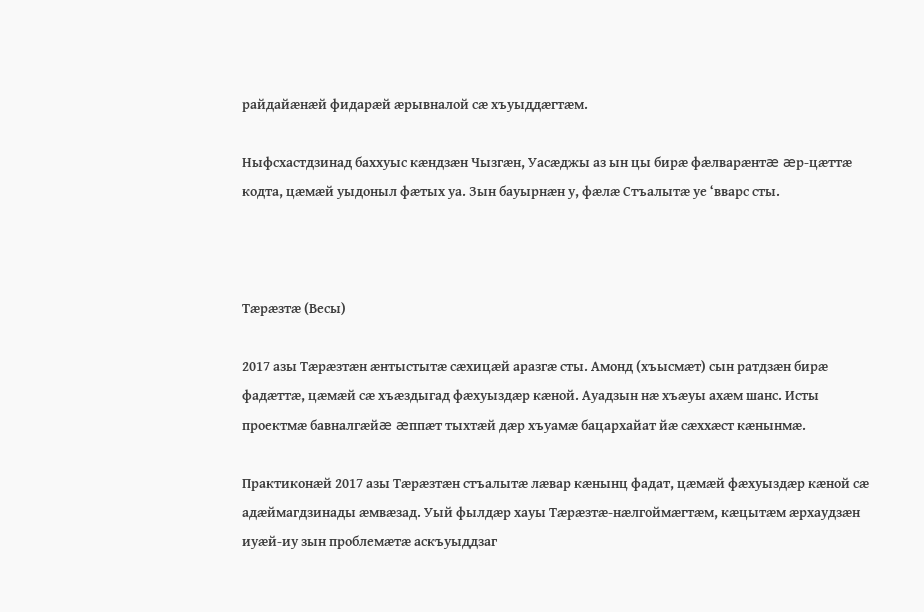райдайæнæй фидарæй æрывналой сæ хъуыддæгтæм.

Ныфсхастдзинад баххуыс кæндзæн Чызгæн, Уасæджы аз ын цы бирæ фæлварæнтæ æр-цæттæ кодта, цæмæй уыдоныл фæтых уа. Зын бауырнæн у, фæлæ Стъалытæ уе ‘вварс сты.



Тæрæзтæ (Весы)

2017 азы Тæрæзтæн æнтыстытæ сæхицæй аразгæ сты. Амонд (хъысмæт) сын ратдзæн бирæ фадæттæ, цæмæй сæ хъæздыгад фæхуыздæр кæной. Ауадзын нæ хъæуы ахæм шанс. Исты проектмæ бавналгæйæ æппæт тыхтæй дæр хъуамæ бацархайат йæ сæххæст кæнынмæ.

Практиконæй 2017 азы Тæрæзтæн стъалытæ лæвар кæнынц фадат, цæмæй фæхуыздæр кæной сæ адæймагдзинады æмвæзад. Уый фылдæр хауы Тæрæзтæ-нæлгоймæгтæм, кæцытæм æрхаудзæн иуæй-иу зын проблемæтæ аскъуыддзаг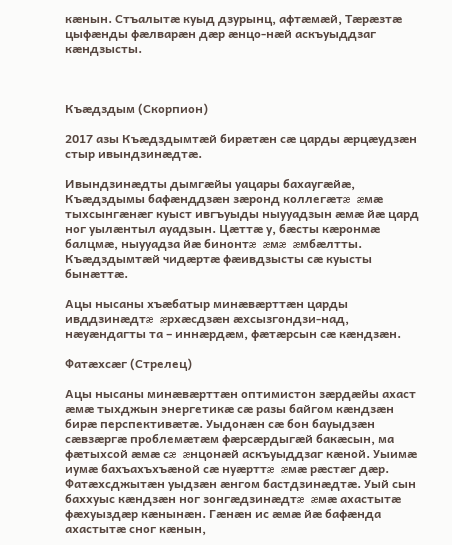кæнын. Стъалытæ куыд дзурынц, афтæмæй, Тæрæзтæ цыфæнды фæлварæн дæр æнцо-нæй аскъуыддзаг кæндзысты.



Къæдздым (Скорпион)

2017 азы Къæдздымтæй бирæтæн сæ царды æрцæудзæн стыр ивындзинæдтæ.

Ивындзинæдты дымгæйы уацары бахаугæйæ, Къæдздымы бафæнддзæн зæронд коллегæтæ æмæ тыхсынгæнæг куыст ивгъуыды ныууадзын æмæ йæ цард ног уылæнтыл ауадзын. Цæттæ у, бæсты кæронмæ балцмæ, ныууадза йæ бинонтæ æмæ æмбæлтты. Къæдздымтæй чидæртæ фæивдзысты сæ куысты бынæттæ.

Ацы нысаны хъæбатыр минæвæрттæн царды ивддзинæдтæ æрхæсдзæн æхсызгондзи-над, нæуæндагты та – иннæрдæм, фæтæрсын сæ кæндзæн.

Фатæхсæг (Стрелец)

Ацы нысаны минæвæрттæн оптимистон зæрдæйы ахаст æмæ тыхджын энергетикæ сæ разы байгом кæндзæн бирæ перспективæтæ. Уыдонæн сæ бон бауыдзæн сæвзæргæ проблемæтæм фæрсæрдыгæй бакæсын, ма фæтыхсой æмæ сæ æнцонæй аскъуыддзаг кæной. Уыимæ иумæ бахъахъхъæной сæ нуæрттæ æмæ рæстæг дæр. Фатæхсджытæн уыдзæн æнгом бастдзинæдтæ. Уый сын баххуыс кæндзæн ног зонгæдзинæдтæ æмæ ахастытæ фæхуыздæр кæнынæн. Гæнæн ис æмæ йæ бафæнда ахастытæ сног кæнын,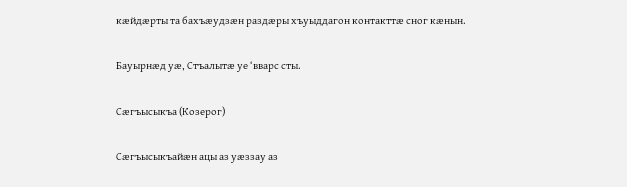кæйдæрты та бахъæудзæн раздæры хъуыддагон контакттæ сног кæнын.

Бауырнæд уæ, Стъалытæ уе ‘вварс сты.

Сæгъысыкъа (Козерог)

Сæгъысыкъайæн ацы аз уæззау аз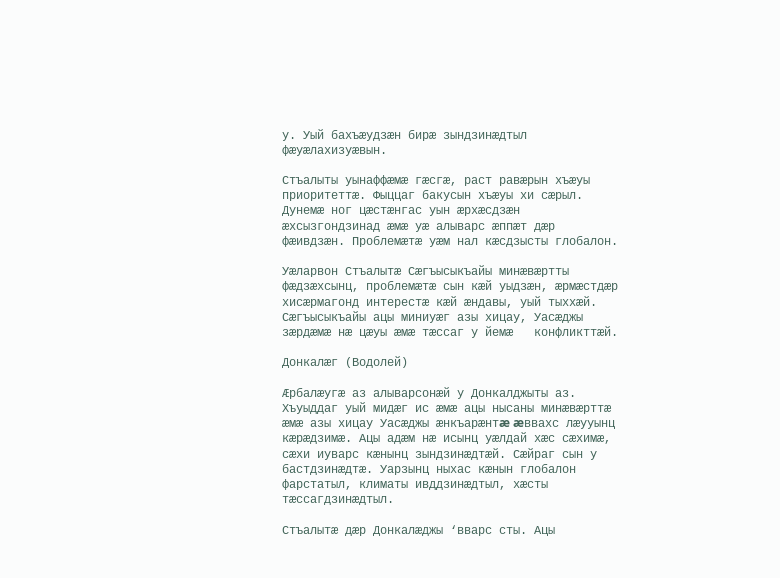у. Уый бахъæудзæн бирæ зындзинæдтыл фæуæлахизуæвын.

Стъалыты уынаффæмæ гæсгæ, раст равæрын хъæуы приоритеттæ. Фыццаг бакусын хъæуы хи сæрыл. Дунемæ ног цæстæнгас уын æрхæсдзæн æхсызгондзинад æмæ уæ алыварс æппæт дæр фæивдзæн. Проблемæтæ уæм нал кæсдзысты глобалон.

Уæларвон Стъалытæ Сæгъысыкъайы минæвæртты фæдзæхсынц, проблемæтæ сын кæй уыдзæн, æрмæстдæр хисæрмагонд интерестæ кæй æндавы, уый тыххæй. Сæгъысыкъайы ацы миниуæг азы хицау, Уасæджы зæрдæмæ нæ цæуы æмæ тæссаг у йемæ   конфликттæй.

Донкалæг (Водолей)

Æрбалæугæ аз алыварсонæй у Донкалджыты аз. Хъуыддаг уый мидæг ис æмæ ацы нысаны минæвæрттæ æмæ азы хицау Уасæджы æнкъарæнтæ æввахс лæууынц кæрæдзимæ. Ацы адæм нæ исынц уæлдай хæс сæхимæ, сæхи иуварс кæнынц зындзинæдтæй. Сæйраг сын у бастдзинæдтæ. Уарзынц ныхас кæнын глобалон фарстатыл, климаты ивддзинæдтыл, хæсты тæссагдзинæдтыл.

Стъалытæ дæр Донкалæджы ‘вварс сты. Ацы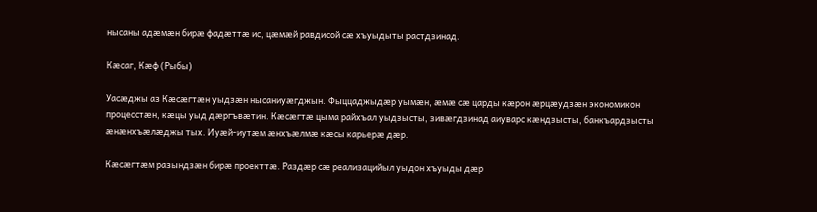нысаны адæмæн бирæ фадæттæ ис, цæмæй равдисой сæ хъуыдыты растдзинад.

Кæсаг, Кæф (Рыбы)

Уасæджы аз Кæсæгтæн уыдзæн нысаниуæгджын. Фыццаджыдæр уымæн, æмæ сæ царды кæрон æрцæудзæн экономикон процесстæн, кæцы уыд дæргъвæтин. Кæсæгтæ цыма райхъал уыдзысты, зивæгдзинад аиуварс кæндзысты, банкъардзысты æнæнхъæлæджы тых. Иуæй-иутæм æнхъæлмæ кæсы карьерæ дæр.

Кæсæгтæм разындзæн бирæ проекттæ. Раздæр сæ реализацийыл уыдон хъуыды дæр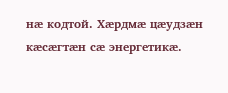нæ кодтой. Хæрдмæ цæудзæн кæсæгтæн сæ энергетикæ.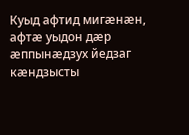Куыд афтид мигæнæн, афтæ уыдон дæр æппынæдзух йедзаг кæндзысты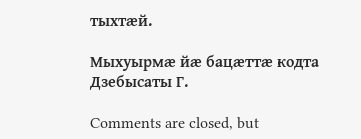тыхтæй.

Мыхуырмæ йæ бацæттæ кодта Дзебысаты Г.

Comments are closed, but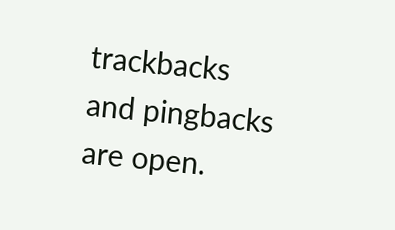trackbacks and pingbacks are open.